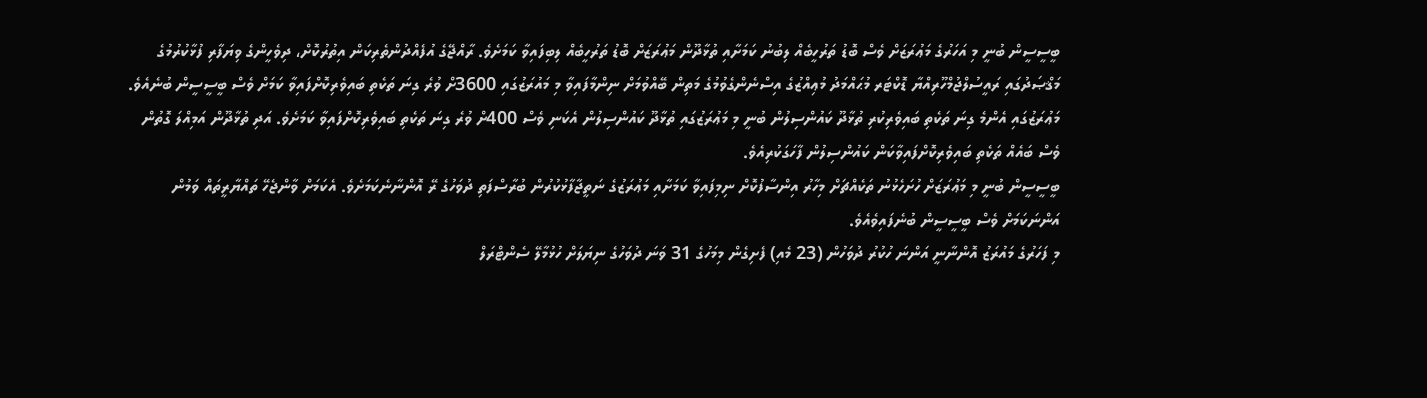ބީސީސީން ބުނީ މި އަހަރުގެ މަޢުރަޒަށް ވެސް ބޮޑު ތަރުހީބެއް ލިބުނު ކަމަށާއި ތުޅާދޫން މަޢުރަޒަށް ބޮޑު ތަރުހީބެއް ލިބިފައިވާ ކަމަށެވެ. ރާއްޖޭގެ އުފެއްދުންތެރިކަން އިތުރުކޮށް، ދިވެހީންގެ ވިޔަފާރި ފުޅާކުރުމުގެ މަޤްޞަދުގައި ރައީސުލްޖުމްހޫރިއްޔާ ޑޮކްޓަރ މުޙައްމަދު މުޢިއްޒުގެ އިސްނެންގެވުމުގެ މަތިން ބޭއްވުމަށް ނިންމާފައިވާ މި މައުރަޒުގައި 3600ށް ވުރެ ގިނަ ތަކެތި ބައިވެރިކޮށްފައިވާ ކަމަށް ވެސް ބީސީސީން ބުނެއެވެ.
މަޢުރަޒުގައި އެންމެ ގިނަ ތަކެތި ބައިވެރިކުރި ތުޅާދޫ ކައުންސިލުން ބުނީ މި މަޢުރަޒުގައި ތުޅާދޫ ކައުންސިލުން އެކަނި ވެސް 400ށް ވުރެ ގިނަ ތަކެތި ބައިވެރިކޮށްފައިވާ ކަމަށެވެ. އަދި ތުޅާދޫން އަމިއްލަ ގޮތުން ވެސް ބައެއް ތަކެތި ބައިވެރިކޮށްފައިވާކަން ކައުންސިލުން ފާހަގަކުރިއެވެ.
ބީސީސީން ބުނީ މި މަޢުރަޒަށް ހުށަހެޅުނު ތަކެއްޗަށް މިހާރު އިންސާފުކޮށް ނިމިފައިވާ ކަމަށާއި މަޢުރަޒުގެ ނަތީޖާފާޅުކުރުން ބުރާސްފަތި ދުވަހުގެ ރޭ އޮންނާނެކަމަށެވެ. އެކަމަށް ވާންޖެހޭ ތައްޔާރީތައް ވަމުން އަންނަކަމަށް ވެސް ބީސީސީން ބުނެފައިވެއެވެ.
މި ފަހަރުގެ މައުރަޒު އޮންނާނީ އަންނަ ހުކުރު ދުވަހުން (23 މެއި) ފެށިގެން މިމަހުގެ 31 ވަނަ ދުވަހުގެ ނިޔަލަށް ހުޅުމާލޭ ސެންޓްރަލް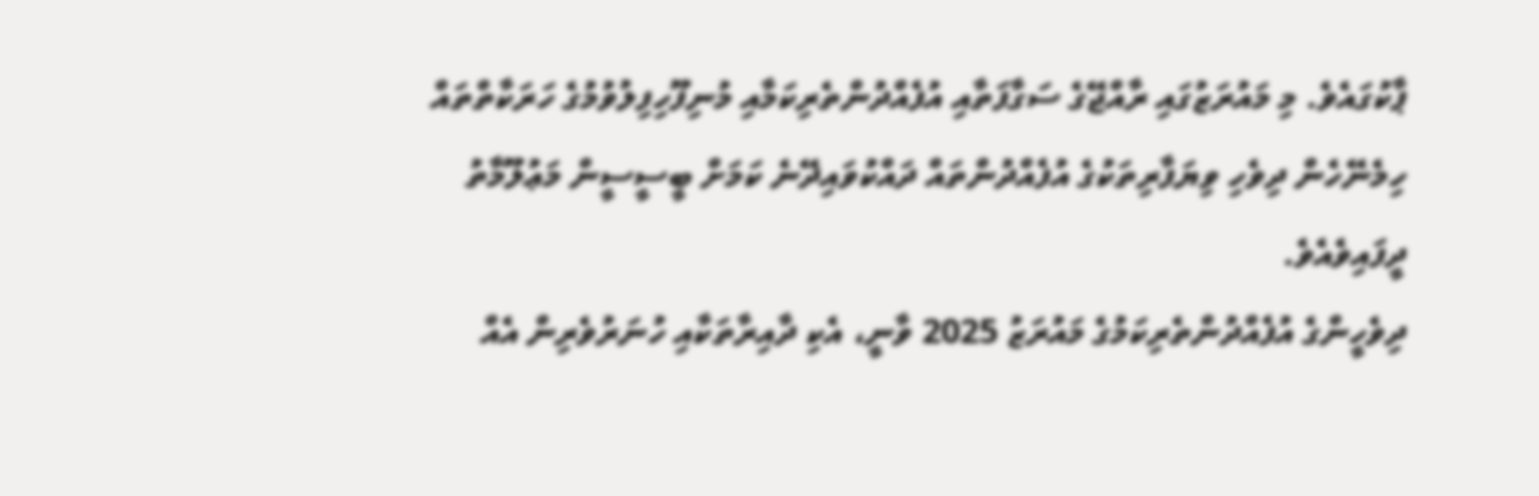ޕާކުގައެވެ. މި މައުރަޒުގައި ރާއްޖޭގެ ސަގާފަތާއި އުފެއްދުންތެރިކަމާއި މުނިފޫހިފިލުވުމުގެ ހަރަކާތްތައް ހިމެނޭހެން ދިވެހި ވިޔަފާރިތަކުގެ އުފެއްދުންތައް ދައްކުވައިދޭނެ ކަމަށް ބީސީސީން މަޢުލޫމާތު ދީފައިވެއެވެ.
ދިވެހީންގެ އުފެއްދުންތެރިކަމުގެ މައުރަޒު 2025 ވާނީ، އެކި ދާއިރާތަކާއި ހުނަރުވެރިން އެއް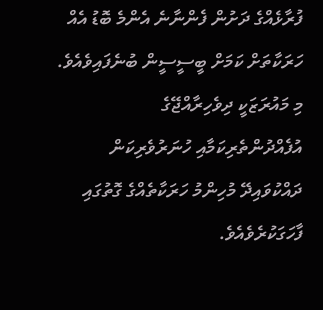ފުރާޅެއްގެ ދަށުން ފެންނާނެ އެންމެ ބޮޑު އެއް ހަރަކާތަށް ކަމަށް ބީސީސީން ބުނެފައިވެއެވެ. މި މައުރަޒަކީ ދިވެހިރާއްޖޭގެ އުފެއްދުންތެރިކަމާއި ހުނަރުވެރިކަން ދައްކުވައިދޭ މުހިންމު ހަރަކާތެއްގެ ގޮތުގައި ފާހަގަކުރެވެއެވެ.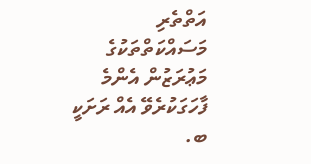އަތްތެރި މަސައްކަތްތަކުގެ މަޢުރަޒުން އެންމެ ފާހަގަކުރެވޭ އެއް ރަށަކީ ބ.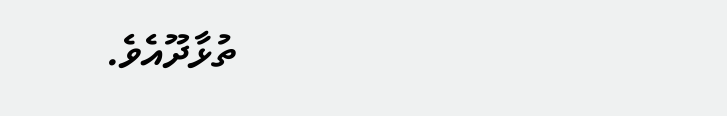ތުޅާދޫއެވެ.